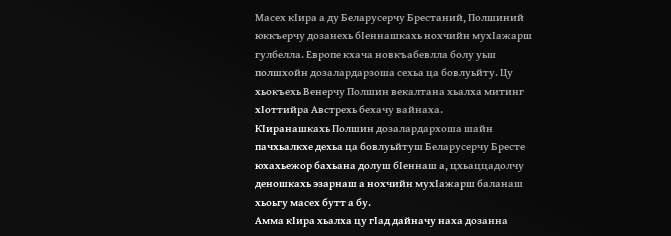Масех кIира а ду Беларусерчу Брестаний, Полшиний юккъерчу дозанехь бIеннашкахь нохчийн мухIажарш гулбелла. Европе кхача новкъабевлла болу уьш полшхойн дозалардарзоша сехьа ца бовлуьйту. Цу хьокъехь Венерчу Полшин векалтана хьалха митинг хIоттийра Австрехь бехачу вайнаха.
КIиранашкахь Полшин дозалардархоша шайн пачхьалкхе дехьа ца бовлуьйтуш Беларусерчу Бресте юхахьежор бахьана долуш бIеннаш а, цхьаццадолчу деношкахь эзарнаш а нохчийн мухIажарш баланаш хьоьгу масех бутт а бу.
Амма кIира хьалха цу гIад дайначу наха дозанна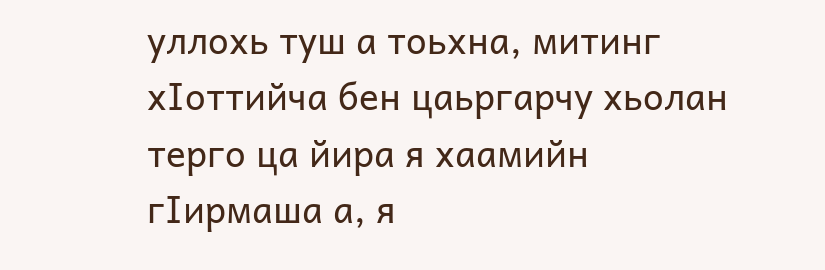уллохь туш а тоьхна, митинг хIоттийча бен цаьргарчу хьолан терго ца йира я хаамийн гIирмаша а, я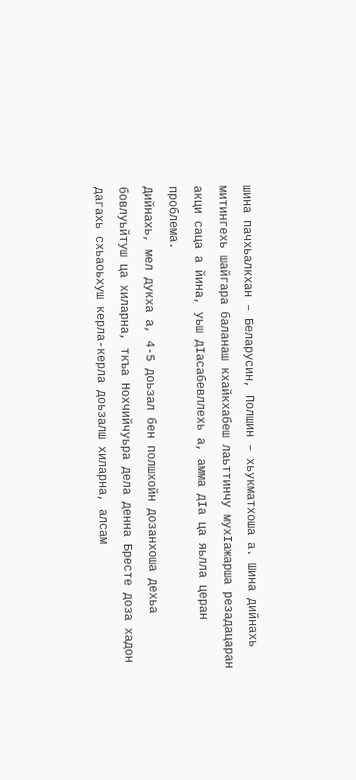шина пачхьалкхан – Беларусин, Полшин – хьукматхоша а. Шина дийнахь митингехь шайгара баланаш кхайкхабеш лаьттинчу мухIажарша резадацаран акци саца а йина, уьш дIасабевллехь а, амма дIа ца яьлла церан проблема.
Дийнахь, мел дукха а, 4-5 доьзал бен полшхойн дозанхоша дехьа бовлуьйтуш ца хиларна, ткъа Нохчийчуьра дела денна Бресте доза хадон дагахь схьаоьхуш керла-керла доьзалш хиларна, алсам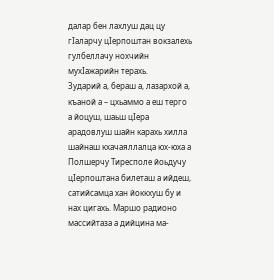далар бен лахлуш дац цу гIаларчу цIерпоштан вокзалехь гулбеллачу нохчийн мухIажарийн терахь.
Зударий а, бераш а, лазархой а, къаной а – цхьаммо а еш терго а йоцуш, шаьш цIера арадовлуш шайн карахь хилла шайнаш кхачаяллалца юх-юха а Полшерчу Тиресполе йоьдучу цIерпоштана билеташ а ийдеш, сатийсамца хан йоккхуш бу и нах цигахь. Маршо радионо массийтаза а дийцина ма-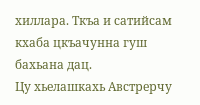хиллара. Ткъа и сатийсам кхаба цкъачунна гуш бахьана дац.
Цу хьелашкахь Австрерчу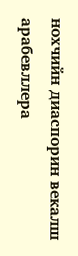нохчийн диаспорин векалш арабевллера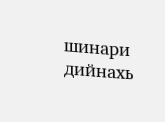шинари дийнахь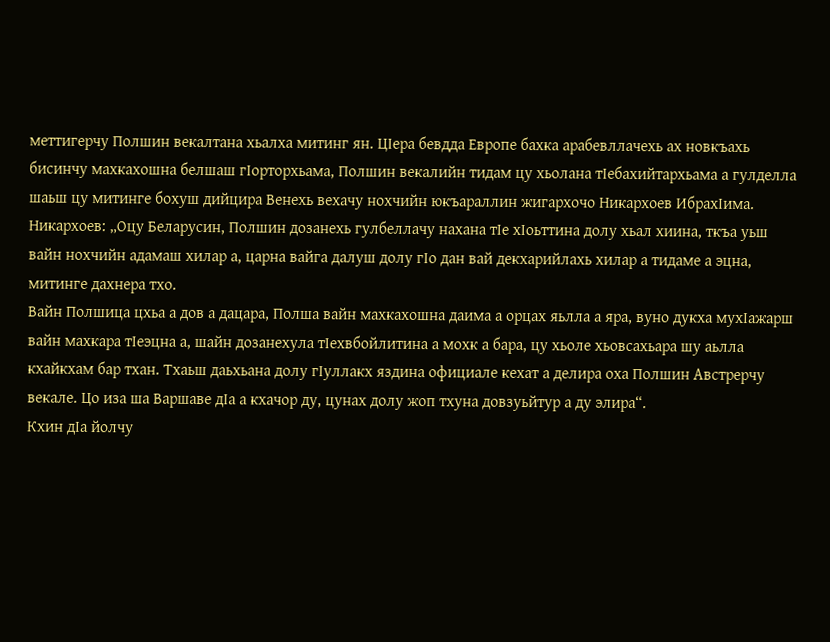меттигерчу Полшин векалтана хьалха митинг ян. ЦIера бевдда Европе бахка арабевллачехь ах новкъахь бисинчу махкахошна белшаш гIорторхьама, Полшин векалийн тидам цу хьолана тIебахийтархьама а гулделла шаьш цу митинге бохуш дийцира Венехь вехачу нохчийн юкъараллин жигархочо Никархоев ИбрахIима.
Никархоев: „Оцу Беларусин, Полшин дозанехь гулбеллачу нахана тIе хIоьттина долу хьал хиина, ткъа уьш вайн нохчийн адамаш хилар а, царна вайга далуш долу гIо дан вай декхарийлахь хилар а тидаме а эцна, митинге дахнера тхо.
Вайн Полшица цхьа а дов а дацара, Полша вайн махкахошна даима а орцах яьлла а яра, вуно дукха мухIажарш вайн махкара тIеэцна а, шайн дозанехула тIехвбойлитина а мохк а бара, цу хьоле хьовсахьара шу аьлла кхайкхам бар тхан. Тхаьш даьхьана долу гIуллакх яздина официале кехат а делира оха Полшин Австрерчу векале. Цо иза ша Варшаве дIа а кхачор ду, цунах долу жоп тхуна довзуьйтур а ду элира“.
Кхин дIа йолчу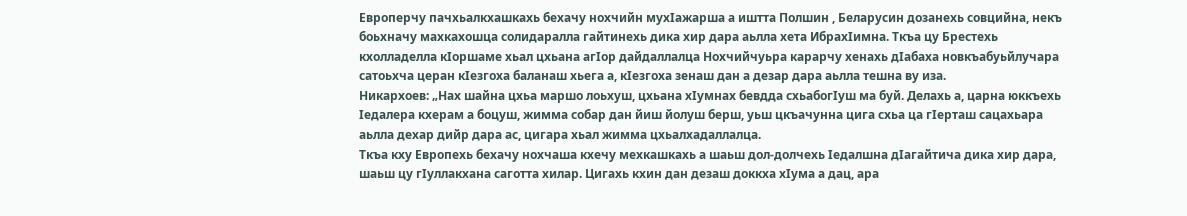Европерчу пачхьалкхашкахь бехачу нохчийн мухIажарша а иштта Полшин , Беларусин дозанехь совцийна, некъ боьхначу махкахошца солидаралла гайтинехь дика хир дара аьлла хета ИбрахIимна. Ткъа цу Брестехь кхолладелла кIоршаме хьал цхьана агIор дайдаллалца Нохчийчуьра карарчу хенахь дIабаха новкъабуьйлучара сатоьхча церан кIезгоха баланаш хьега а, кIезгоха зенаш дан а дезар дара аьлла тешна ву иза.
Никархоев: „Нах шайна цхьа маршо лоьхуш, цхьана хIумнах бевдда схьабогIуш ма буй. Делахь а, царна юккъехь Iедалера кхерам а боцуш, жимма собар дан йиш йолуш берш, уьш цкъачунна цига схьа ца гIерташ сацахьара аьлла дехар дийр дара ас, цигара хьал жимма цхьалхадаллалца.
Ткъа кху Европехь бехачу нохчаша кхечу мехкашкахь а шаьш дол-долчехь Iедалшна дIагайтича дика хир дара, шаьш цу гIуллакхана саготта хилар. Цигахь кхин дан дезаш доккха хIума а дац, ара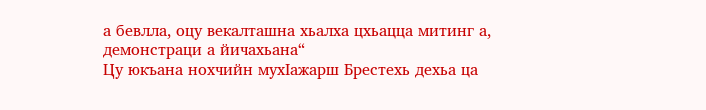а бевлла, оцу векалташна хьалха цхьацца митинг а, демонстраци а йичахьана“
Цу юкъана нохчийн мухIажарш Брестехь дехьа ца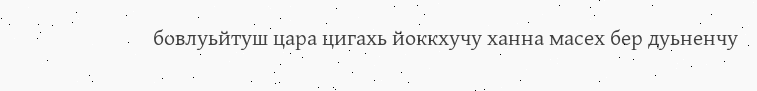бовлуьйтуш цара цигахь йоккхучу ханна масех бер дуьненчу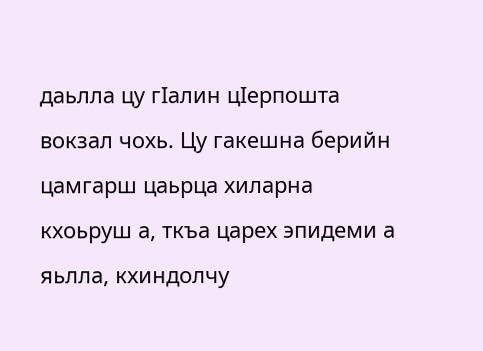даьлла цу гIалин цIерпошта вокзал чохь. Цу гакешна берийн цамгарш цаьрца хиларна кхоьруш а, ткъа царех эпидеми а яьлла, кхиндолчу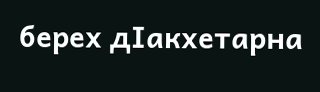берех дIакхетарна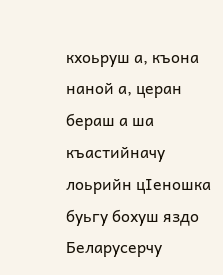кхоьруш а, къона наной а, церан бераш а ша къастийначу лоьрийн цIеношка буьгу бохуш яздо Беларусерчу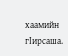хаамийн гIирсаша.